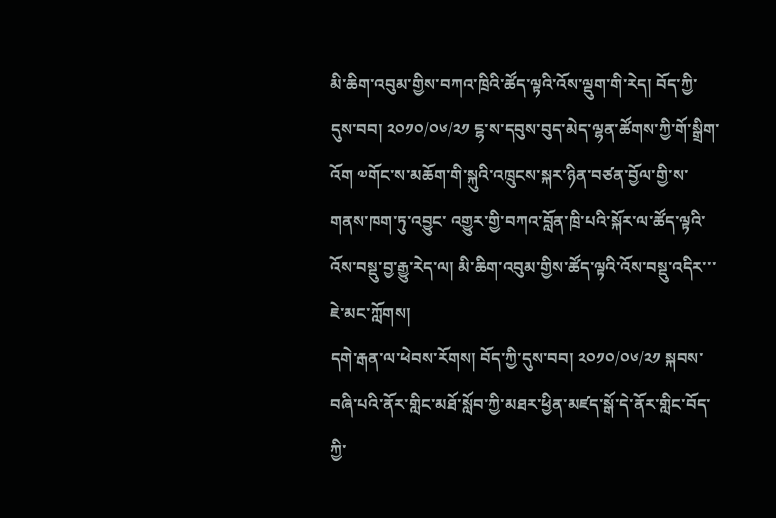མི་ཆིག་འབུམ་གྱིས་བཀའ་ཁྲིའི་ཚོད་ལྟའི་འོས་ལྡུག་གི་རེད། བོད་ཀྱི་དུས་བབ། ༢༠༡༠/༠༦/༢༡ ངྷ་ས་དབུས་བུད་མེད་ལྷན་ཚོགས་ཀྱི་གོ་སྒྲིག་འོག ༧གོང་ས་མཆོག་གི་སྐུའི་འཁྲུངས་སྐར་ཉིན་བཙན་བྱོལ་གྱི་ས་གནས་ཁག་ཏུ་འབྱུང་ འགྱུར་གྱི་བཀའ་བློན་ཁྲི་པའི་སྐོར་ལ་ཚོད་ལྟའི་འོས་བསྡུ་བྱ་རྒྱུ་རེད་ལ། མི་ཆིག་འབུམ་གྱིས་ཚོད་ལྟའི་འོས་བསྡུ་འདིར་་་ ཇེ་མང་ཀློགས།
དགེ་རྒན་ལ་ཕེབས་རོགས། བོད་ཀྱི་དུས་བབ། ༢༠༡༠/༠༦/༢༡ སྐབས་བཞི་པའི་ནོར་གླིང་མཐོ་སློབ་ཀྱི་མཐར་ཕྱིན་མཛད་སྒོ་དེ་ནོར་གླིང་བོད་ཀྱི་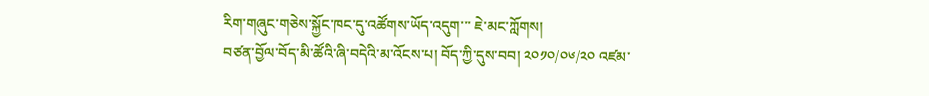རིག་གཞུང་གཅེས་སྐྱོང་ཁང་དུ་འཚོགས་ཡོད་འདུག་་་ ཇེ་མང་ཀློགས།
བཙན་བྱོལ་བོད་མི་ཚོའི་ཞི་བདེའི་མ་འོངས་པ། བོད་ཀྱི་དུས་བབ། ༢༠༡༠/༠༦/༢༠ འཛམ་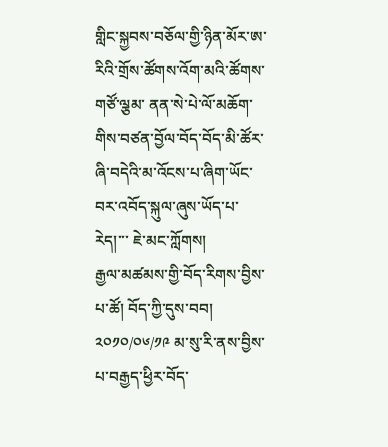གླིང་སྐྱབས་བཅོལ་གྱི་ཉིན་མོར་ཨ་རིའི་གྲོས་ཚོགས་འོག་མའི་ཚོགས་གཙོ་ལྕམ་ ནན་སེ་པེ་ལོ་མཆོག་གིས་བཙན་བྱོལ་བོད་བོད་མི་ཚོར་ཞི་བདེའི་མ་འོངས་པ་ཞིག་ཡོང་ བར་འབོད་སྐུལ་ཞུས་ཡོད་པ་རེད།་་་ ཇེ་མང་ཀློགས།
རྒྱལ་མཚམས་གྱི་བོད་རིགས་བྱིས་པ་ཚོ། བོད་ཀྱི་དུས་བབ། ༢༠༡༠/༠༦/༡༩ མ་སུ་རི་ནས་བྱིས་པ་བརྒྱད་ཕྱིར་བོད་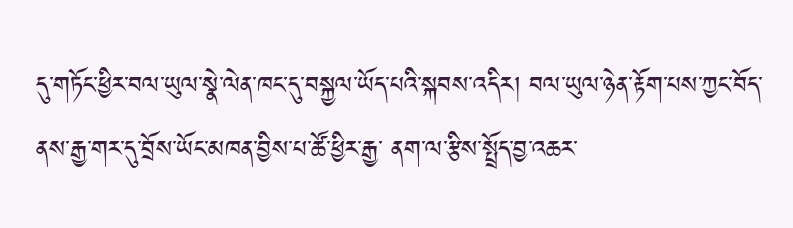དུ་གཏོང་ཕྱིར་བལ་ཡུལ་སྣེ་ལེན་ཁང་དུ་བསྐྱལ་ཡོད་པའི་སྐབས་འདིར། བལ་ཡུལ་ཉེན་རྟོག་པས་ཀྱང་བོད་ནས་རྒྱ་གར་དུ་བྲོས་ཡོང་མཁན་བྱིས་པ་ཚོ་ཕྱིར་རྒྱ་ ནག་ལ་རྩིས་སྤྲོད་བྱ་འཆར་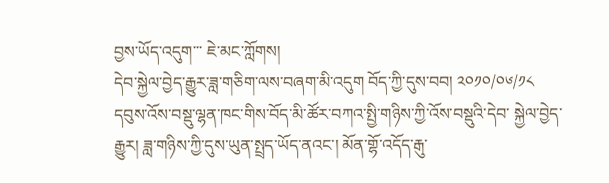བྱས་ཡོད་འདུག་་་ ཇེ་མང་ཀློགས།
དེབ་སྐྱེལ་བྱེད་རྒྱུར་ཟླ་གཅིག་ལས་བཞག་མི་འདུག བོད་ཀྱི་དུས་བབ། ༢༠༡༠/༠༦/༡༨ དབུས་འོས་བསྡུ་ལྷན་ཁང་གིས་བོད་མི་ཚོར་བཀའ་སྤྱི་གཉིས་ཀྱི་འོས་བསྡུའི་དེབ་ སྐྱེལ་བྱེད་རྒྱུར། ཟླ་གཉིས་ཀྱི་དུས་ཡུན་སྤྲད་ཡོད་ནའང་། མོན་གྷོ་འདོད་རྒུ་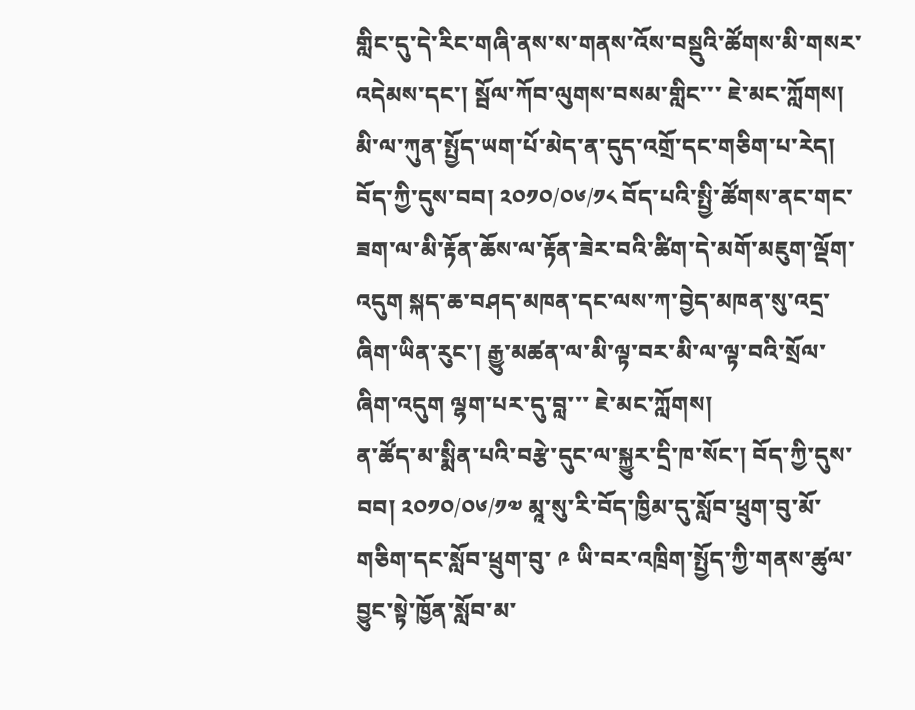གླིང་དུ་དེ་རིང་གཞི་ནས་ས་གནས་འོས་བསྡུའི་ཚོགས་མི་གསར་ འདེམས་དང་། སྦོལ་ཀོབ་ལུགས་བསམ་གླིང་་་ ཇེ་མང་ཀློགས།
མི་ལ་ཀུན་སྤྱོད་ཡག་པོ་མེད་ན་དུད་འགྲོ་དང་གཅིག་པ་རེད། བོད་ཀྱི་དུས་བབ། ༢༠༡༠/༠༦/༡༨ བོད་པའི་སྤྱི་ཚོགས་ནང་གང་ཟག་ལ་མི་རྟོན་ཆོས་ལ་རྟོན་ཟེར་བའི་ཚིག་དེ་མགོ་མཇུག་ལྡོག་འདུག སྐད་ཆ་བཤད་མཁན་དང་ལས་ཀ་བྱེད་མཁན་སུ་འདྲ་ཞིག་ཡིན་རུང་། རྒྱུ་མཚན་ལ་མི་ལྟ་བར་མི་ལ་ལྟ་བའི་སྲོལ་ཞིག་འདུག ལྷག་པར་དུ་བླ་་་ ཇེ་མང་ཀློགས།
ན་ཚོད་མ་སྨིན་པའི་བརྩེ་དུང་ལ་སྐྱུར་དྲི་ཁ་སོང་། བོད་ཀྱི་དུས་བབ། ༢༠༡༠/༠༦/༡༧ མཱ་སུ་རི་བོད་ཁྱིམ་དུ་སློབ་ཕྲུག་བུ་མོ་གཅིག་དང་སློབ་ཕྲུག་བུ་ ༩ ཡི་བར་འཁྲིག་སྤྱོད་ཀྱི་གནས་ཚུལ་བྱུང་སྟེ་ཁྱོན་སློབ་མ་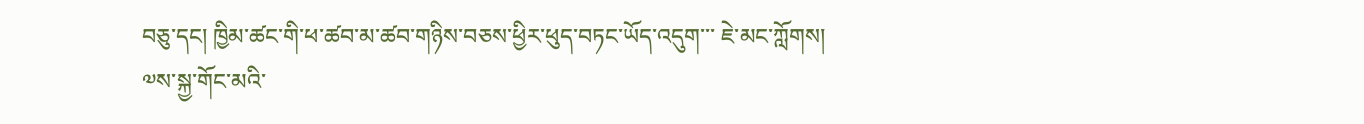བཅུ་དང། ཁྱིམ་ཚང་གི་ཕ་ཚབ་མ་ཚབ་གཉིས་བཅས་ཕྱིར་ཕུད་བཏང་ཡོད་འདུག་་་ ཇེ་མང་ཀློགས།
༧ས་སྐྱ་གོང་མའི་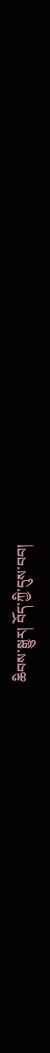ཆིབས་སྒྱུར། བོད་ཀྱི་དུས་བབ།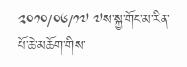༢༠༡༠/༠༦/༡༧ ༧ས་སྐྱ་གོང་མ་རིན་པོ་ཆེ་མཆོག་གིས་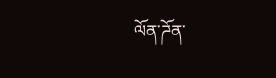ལོན་ཌོན་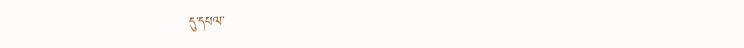དུ་དཔལ་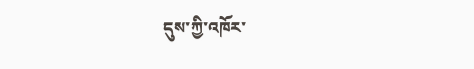དུས་ཀྱི་འཁོར་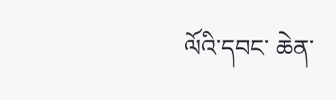ལོའི་དབང་ ཆེན་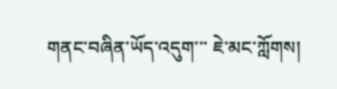གནང་བཞིན་ཡོད་འདུག་་་ ཇེ་མང་ཀློགས།